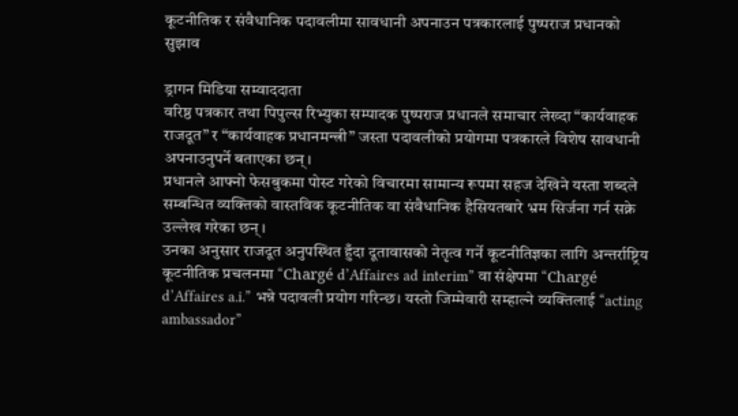कूटनीतिक र संवैधानिक पदावलीमा सावधानी अपनाउन पत्रकारलाई पुष्पराज प्रधानको सुझाव

ड्रागन मिडिया सम्वाददाता
वरिष्ठ पत्रकार तथा पिपुल्स रिभ्युका सम्पादक पुष्पराज प्रधानले समाचार लेख्दा “कार्यवाहक राजदूत” र “कार्यवाहक प्रधानमन्त्री” जस्ता पदावलीको प्रयोगमा पत्रकारले विशेष सावधानी अपनाउनुपर्ने बताएका छन्।
प्रधानले आफ्नो फेसबुकमा पोस्ट गरेको विचारमा सामान्य रूपमा सहज देखिने यस्ता शब्दले सम्बन्धित व्यक्तिको वास्तविक कूटनीतिक वा संवैधानिक हैसियतबारे भ्रम सिर्जना गर्न सक्ने उल्लेख गरेका छन्।
उनका अनुसार राजदूत अनुपस्थित हुँदा दूतावासको नेतृत्व गर्ने कूटनीतिज्ञका लागि अन्तर्राष्ट्रिय कूटनीतिक प्रचलनमा “Chargé d’Affaires ad interim” वा संक्षेपमा “Chargé d’Affaires a.i.” भन्ने पदावली प्रयोग गरिन्छ। यस्तो जिम्मेवारी सम्हाल्ने व्यक्तिलाई “acting ambassador”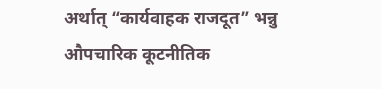अर्थात् “कार्यवाहक राजदूत” भन्नु औपचारिक कूटनीतिक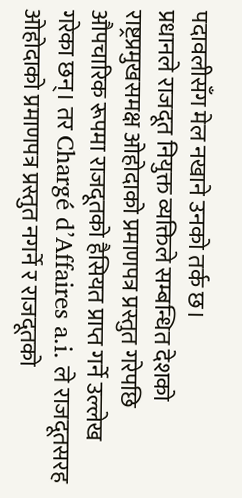पदावलीसँग मेल नखाने उनको तर्क छ।
प्रधानले राजदूत नियुक्त व्यक्तिले सम्बन्धित देशको राष्ट्रप्रमुखसमक्ष ओहोदाको प्रमाणपत्र प्रस्तुत गरेपछि औपचारिक रूपमा राजदूतको हैसियत प्राप्त गर्ने उल्लेख गरेका छन्। तर Chargé d’Affaires a.i. ले राजदूतसरह ओहोदाको प्रमाणपत्र प्रस्तुत नगर्ने र राजदूतको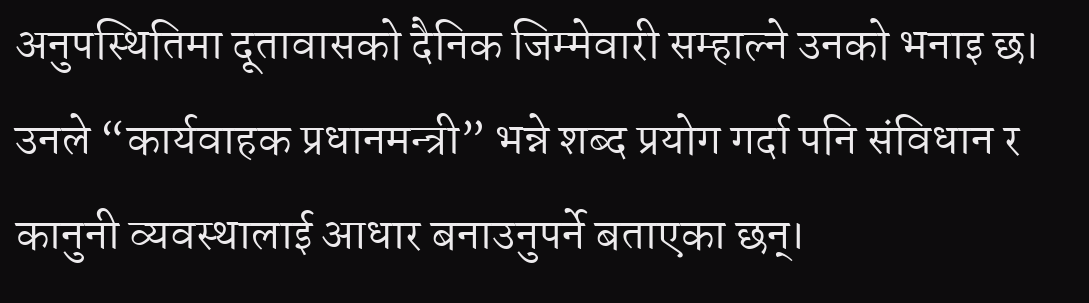अनुपस्थितिमा दूतावासको दैनिक जिम्मेवारी सम्हाल्ने उनको भनाइ छ।
उनले “कार्यवाहक प्रधानमन्त्री” भन्ने शब्द प्रयोग गर्दा पनि संविधान र कानुनी व्यवस्थालाई आधार बनाउनुपर्ने बताएका छन्।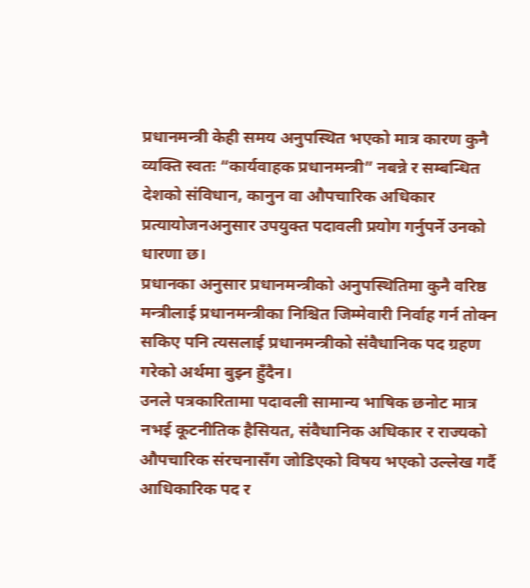प्रधानमन्त्री केही समय अनुपस्थित भएको मात्र कारण कुनै व्यक्ति स्वतः “कार्यवाहक प्रधानमन्त्री” नबन्ने र सम्बन्धित देशको संविधान, कानुन वा औपचारिक अधिकार प्रत्यायोजनअनुसार उपयुक्त पदावली प्रयोग गर्नुपर्ने उनको धारणा छ।
प्रधानका अनुसार प्रधानमन्त्रीको अनुपस्थितिमा कुनै वरिष्ठ मन्त्रीलाई प्रधानमन्त्रीका निश्चित जिम्मेवारी निर्वाह गर्न तोक्न सकिए पनि त्यसलाई प्रधानमन्त्रीको संवैधानिक पद ग्रहण गरेको अर्थमा बुझ्न हुँदैन।
उनले पत्रकारितामा पदावली सामान्य भाषिक छनोट मात्र नभई कूटनीतिक हैसियत, संवैधानिक अधिकार र राज्यको औपचारिक संरचनासँग जोडिएको विषय भएको उल्लेख गर्दै आधिकारिक पद र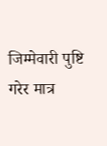जिम्मेवारी पुष्टि गरेर मात्र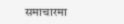समाचारमा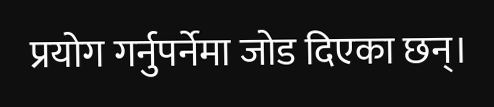प्रयोग गर्नुपर्नेमा जोड दिएका छन्।